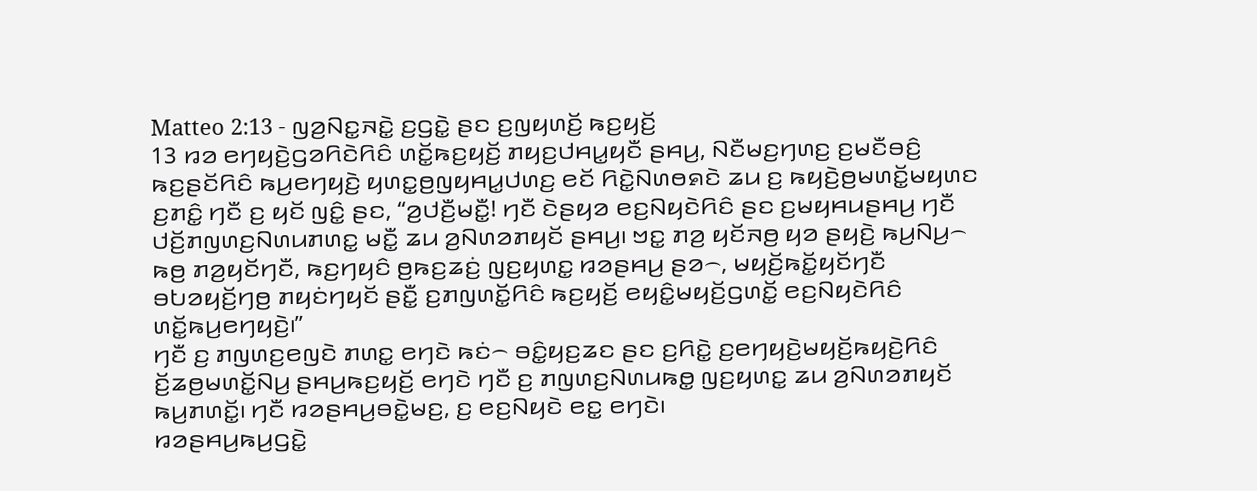Matteo 2:13 - ꤜꤤ꤬ꤡꤢ꤭ꤏꤢꤧ꤭ ꤢ꤬ꤞꤢꤧ꤭ ꤔꤢ ꤢ꤬ꤜꤟꤛꤢꤩ꤬ ꤒꤢ꤬ꤟꤢꤩ꤬
13 ꤙꤤ ꤕꤚꤟꤢꤧ꤬ꤞꤤꤖꤢꤧꤖꤢꤨ ꤛꤢꤩ꤭ꤒꤢ꤬ꤟꤢꤩ꤬ ꤊꤟꤢ꤬ꤓꤌꤣ꤭ꤟꤢꤪ ꤔꤌꤣ꤬, ꤡꤢꤪꤗꤢ꤬ꤚꤛꤢ꤬ ꤢ꤬ꤗꤢꤪꤋꤢꤨ꤬ ꤒꤢ꤬ꤔꤢꤩꤖꤢꤨ ꤒꤣ꤬ꤕꤚꤟꤢꤧ꤬ ꤟꤛꤢ꤭ꤥ꤬ꤜꤟꤌꤣ꤭ꤓꤛꤢ꤬ ꤕꤢꤩ ꤖꤢꤧ꤭ꤡꤛꤥꤎꤢꤧ ꤘꤣ ꤢ꤬ ꤒꤟꤢꤧ꤬ꤥ꤬ꤗꤛꤢꤩ꤭ꤗꤟꤛꤢ ꤢ꤬ꤊꤢꤨ꤭ ꤚꤢꤪ ꤢ꤬ ꤟꤢꤩ ꤜꤢꤨ꤭ ꤔꤢ, “ꤤ꤬ꤓꤢꤪ꤬ꤗꤢꤪ꤭! ꤚꤢꤪ ꤢꤧꤔꤟꤤ ꤕꤢ꤬ꤡꤟꤢꤧꤖꤢꤨ ꤔꤢ ꤢ꤬ꤗꤟꤌꤣꤔꤌꤣ꤬ ꤚꤢꤪ ꤓꤢꤩ꤬ꤊꤜꤛꤢ꤬ꤡꤛꤣꤊꤛꤢ꤭ ꤗꤢꤪ꤭ ꤘꤣ ꤤ꤬ꤡꤛꤤꤊꤟꤢꤩ ꤔꤌꤣ꤬꤯ ꤠꤢ꤭ ꤊꤤ꤬ ꤟꤢꤩꤏꤥ꤬ ꤟꤤ ꤔꤟꤢꤧ꤬ ꤒꤣ꤬ꤡꤣ꤬꤮ ꤒꤥ꤬ ꤊꤤ꤬ꤟꤢꤩꤚꤢꤪ, ꤒꤢ꤬ꤚꤟꤢꤨ ꤥ꤬ꤒꤢ꤬ꤘꤢꤦ꤬ ꤜꤢ꤬ꤟꤛꤢ꤭ ꤙꤤꤔꤌꤣ꤬ ꤔꤤ꤮, ꤗꤟꤢꤩ꤬ꤒꤢꤩ꤭ꤟꤢꤩꤚꤢꤪ ꤋꤝꤤꤟꤢꤩ꤬ꤚꤥ꤬ ꤊꤟꤢꤦꤚꤟꤢꤩ ꤔꤢꤪ꤭ ꤢ꤬ꤊꤜꤛꤢꤩ꤭ꤖꤢꤨ ꤒꤢ꤬ꤟꤢꤩ꤬ ꤕꤟꤢꤨ꤭ꤗꤟꤢꤩ꤬ꤞꤛꤢꤩ꤭ ꤕꤢ꤬ꤡꤟꤢꤧꤖꤢꤨ ꤛꤢꤩ꤭ꤒꤣ꤬ꤕꤚꤟꤢꤧ꤬꤯”
ꤚꤢꤪ ꤢ꤬ ꤊꤜꤛꤢ꤬ꤕꤜꤢꤧ ꤊꤛꤢ꤭ ꤕꤚꤢꤧ ꤒꤢꤦ꤮ ꤋꤢꤨ꤭ꤟꤢ꤬ꤘꤢ ꤔꤢ ꤢ꤬ꤖꤢꤧ꤭ ꤢ꤬ꤕꤚꤟꤢꤧ꤬ꤗꤟꤢꤩ꤬ꤒꤟꤢꤧ꤬ꤖꤢꤨ ꤢꤩ꤬ꤘꤥ꤬ꤗꤛꤢꤩ꤭ꤡꤣ꤬ ꤔꤌꤣ꤬ꤒꤢ꤬ꤟꤢꤩ꤬ ꤕꤚꤢꤧ ꤚꤢꤪ ꤢ꤬ ꤊꤜꤛꤢ꤬ꤡꤛꤣꤒꤥ꤭ ꤜꤢ꤬ꤟꤛꤢ꤭ ꤘꤣ ꤤ꤬ꤡꤛꤤꤊꤟꤢꤩ ꤒꤣ꤬ꤊꤛꤢꤩ꤭꤯ ꤚꤢꤪ ꤙꤤꤔꤌꤣ꤬ꤋꤢꤧ꤭ꤗꤢ꤬, ꤢ꤬ ꤕꤢ꤬ꤡꤟꤢꤧ ꤕꤢ꤭ ꤕꤚꤢꤧ꤯
ꤙꤤꤔꤌꤣ꤬ꤒꤣ꤬ꤞꤢꤧ꤭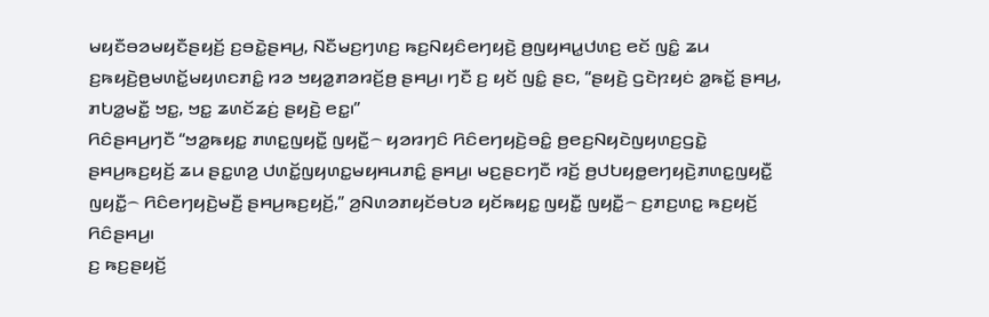ꤗꤟꤢꤪꤋꤤꤗꤟꤢꤪꤔꤟꤢꤩ꤬ ꤢ꤬ꤋꤢꤧ꤭ꤔꤌꤣ꤬, ꤡꤢꤪꤗꤢ꤬ꤚꤛꤢ꤬ ꤒꤢ꤬ꤡꤟꤢꤨꤕꤚꤟꤢꤧ꤬ ꤥ꤬ꤜꤟꤌꤣ꤭ꤓꤛꤢ꤬ ꤕꤢꤩ ꤜꤢꤨ꤭ ꤘꤣ ꤢ꤬ꤒꤟꤢꤧ꤬ꤥ꤬ꤗꤛꤢꤩ꤭ꤗꤟꤛꤢꤊꤢꤨ꤭ ꤙꤤ ꤠꤟꤤ꤭ꤊꤤꤙꤢꤩ꤬ꤥ꤬ ꤔꤌꤣ꤬꤯ ꤚꤢꤪ ꤢ꤬ ꤟꤢꤩ ꤜꤢꤨ꤭ ꤔꤢ, “ꤔꤟꤢꤧ꤬ ꤞꤢꤧꤐꤟꤢꤦ ꤤ꤭ꤒꤢꤩ꤭ ꤔꤌꤣ꤬, ꤊꤝꤤ꤭ꤗꤢꤪ꤭ ꤠꤢ꤭, ꤠꤢ꤭ ꤘꤛꤢꤩꤘꤢꤦ꤬ ꤔꤟꤢꤧ꤬ ꤕꤢ꤭꤯”
ꤖꤢꤨꤔꤌꤣ꤬ꤚꤢꤪ “ꤠꤤ꤭ꤒꤟꤢ꤭ ꤊꤛꤢ꤭ꤜꤟꤢꤪ꤭ ꤜꤟꤢꤪ꤭꤮ ꤟꤤꤙꤚꤢꤨ ꤖꤢꤨꤕꤚꤟꤢꤧ꤬ꤋꤢꤨ꤭ ꤥ꤬ꤕꤢ꤬ꤡꤟꤢꤧꤜꤟꤛꤢ꤬ꤞꤢꤧ꤭ ꤔꤌꤣ꤬ꤒꤢ꤬ꤟꤢꤩ꤬ ꤘꤣ ꤔꤢ꤭ꤛꤤ꤬ ꤓꤛꤢꤩ꤭ꤜꤟꤛꤢ꤭ꤗꤟꤌꤣꤊꤢꤨ꤭ ꤔꤌꤣ꤬꤯ ꤗꤢ꤬ꤔꤢꤚꤢꤪ ꤙꤢꤩ꤬ ꤥ꤬ꤓꤝꤟꤥ꤭ꤕꤚꤟꤢꤧ꤬ꤊꤛꤢ꤭ꤜꤟꤢꤪ꤭ ꤜꤟꤢꤪ꤭꤮ ꤖꤢꤨꤕꤚꤟꤢꤧ꤬ꤗꤢꤪ꤬ ꤔꤌꤣ꤬ꤒꤢ꤬ꤟꤢꤩ꤬,” ꤤ꤬ꤡꤛꤤꤊꤟꤢꤩꤋꤝꤤ ꤟꤢꤩꤒꤟꤢ꤭ ꤜꤟꤢꤪ꤭ ꤜꤟꤢꤪ꤭꤮ ꤢ꤬ꤊꤢ꤬ꤛꤢ꤭ ꤒꤢ꤬ꤟꤢꤩ꤬ ꤖꤢꤨꤔꤌꤣ꤬꤯
ꤢ꤬ ꤒꤢ꤬ꤔꤟꤢꤩ꤬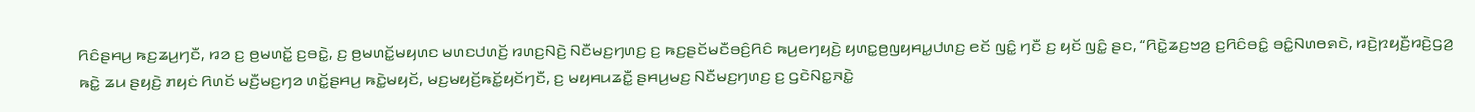ꤖꤢꤨꤔꤌꤣ꤬ ꤒꤢ꤬ꤘꤣ꤬ꤚꤢꤪ, ꤙꤤ ꤢ꤬ ꤥ꤬ꤗꤛꤢꤩ꤭ ꤢ꤬ꤋꤢꤧ꤭, ꤢ꤬ ꤥ꤬ꤗꤛꤢꤩ꤭ꤗꤟꤛꤢ ꤗꤛꤢꤓꤛꤢꤩ꤬ ꤙꤛꤢ꤬ꤡꤢꤧ꤬ ꤡꤢꤪꤗꤢ꤬ꤚꤛꤢ꤬ ꤢ꤬ ꤒꤢ꤬ꤔꤢꤩꤗꤢꤪꤋꤢꤨ꤬ꤖꤢꤨ ꤒꤣ꤬ꤕꤚꤟꤢꤧ꤬ ꤟꤛꤢ꤭ꤥ꤬ꤜꤟꤌꤣ꤭ꤓꤛꤢ꤬ ꤕꤢꤩ ꤜꤢꤨ꤭ ꤚꤢꤪ ꤢ꤬ ꤟꤢꤩ ꤜꤢꤨ꤭ ꤔꤢ, “ꤖꤢꤧ꤭ꤘꤢ꤬ꤠꤤ꤬ ꤢ꤬ꤖꤢꤨꤋꤢꤨ꤭ ꤋꤢꤨ꤭ꤡꤛꤥꤎꤢꤧ, ꤙꤢꤧ꤬ꤐꤟꤢꤪ꤬ꤙꤢꤧ꤬ꤞꤤ꤬ ꤒꤢꤧ꤭ ꤘꤣ ꤔꤟꤢꤧ꤬ ꤊꤟꤢꤦ ꤖꤛꤢꤩ ꤗꤢꤪ꤬ꤗꤢ꤬ꤚꤤ ꤛꤢꤩ꤭ꤔꤌꤣ꤬ ꤒꤢꤧ꤭ꤗꤟꤢꤩ, ꤗꤢ꤬ꤗꤟꤢꤩ꤬ꤒꤢꤩ꤭ꤟꤢꤩꤚꤢꤪ, ꤢ꤬ ꤗꤟꤌꤣꤘꤢꤪ꤭ ꤔꤌꤣ꤬ꤗꤢ꤬ ꤡꤢꤪꤗꤢ꤬ꤚꤛꤢ꤬ ꤢ꤬ ꤞꤢꤧꤡꤢ꤭ꤏꤢꤧ꤭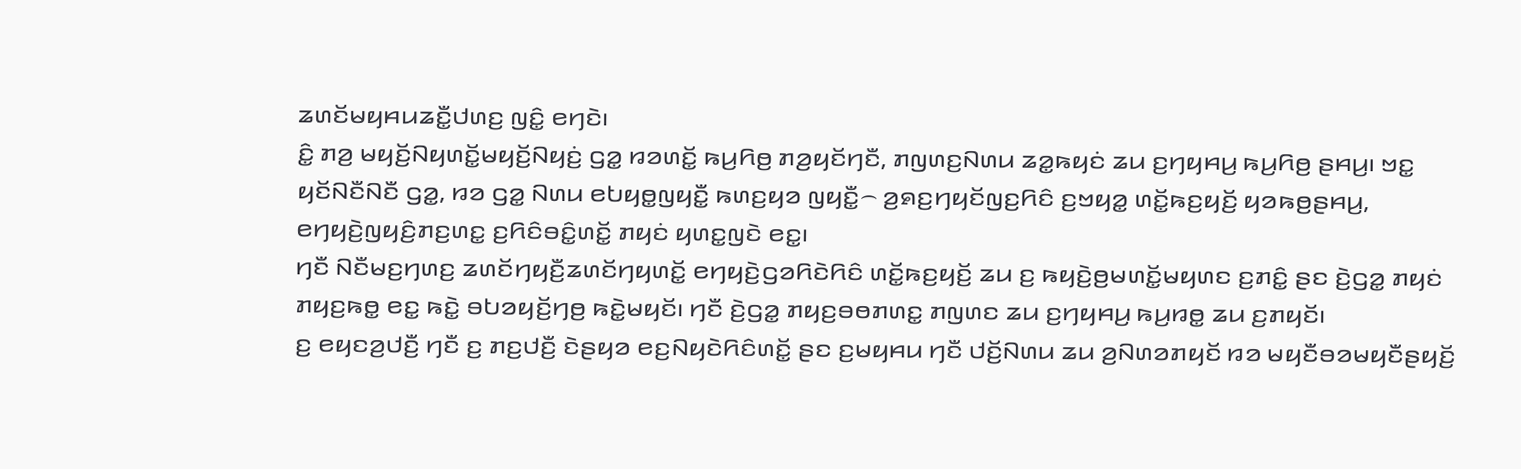ꤘꤛꤢꤩꤗꤟꤌꤣꤘꤢꤪ꤭ꤓꤛꤢ꤬ ꤜꤢꤨ꤭ ꤕꤚꤢꤧ꤯
ꤢꤨ꤭ ꤊꤤ꤬ ꤗꤟꤢꤩ꤬ꤡꤟꤛꤢꤩ꤭ꤗꤟꤢꤩ꤬ꤡꤟꤢꤦ꤬ ꤞꤤ꤭ ꤙꤤꤛꤢꤩ꤭ ꤒꤣ꤬ꤖꤥ꤬ ꤊꤤ꤬ꤟꤢꤩꤚꤢꤪ, ꤊꤜꤛꤢ꤬ꤡꤛꤣ ꤘꤤ꤭ꤒꤟꤢꤦ ꤘꤣ ꤢ꤬ꤚꤟꤌꤣ꤬ ꤒꤣ꤬ꤖꤥ꤬ ꤔꤌꤣ꤬꤯ ꤠꤢ꤭ ꤟꤢꤩꤡꤢꤪꤡꤢꤪ ꤞꤤ꤭, ꤙꤤ ꤞꤤ꤭ ꤡꤛꤣ ꤕꤝꤟꤥ꤭ꤜꤟꤢꤪ꤭ ꤒꤛꤢ꤬ꤟꤤ ꤜꤟꤢꤪ꤭꤮ ꤤ꤬ꤎꤢ꤬ꤚꤟꤢꤩꤜꤢ꤬ꤖꤢꤨ ꤢ꤬ꤠꤟꤤ꤭ ꤛꤢꤩ꤭ꤒꤢ꤬ꤟꤢꤩ꤬ ꤟꤤꤒꤥ꤬ꤔꤌꤣ꤬, ꤕꤚꤟꤢꤧ꤬ꤜꤟꤢꤨ꤬ꤊꤢ꤬ꤛꤢ꤭ ꤢ꤬ꤖꤢꤨꤋꤢꤨ꤭ꤛꤢꤩ꤭ ꤊꤟꤢꤦ ꤟꤛꤢ꤭ꤜꤢꤧ ꤕꤢ꤭꤯
ꤚꤢꤪ ꤡꤢꤪꤗꤢ꤬ꤚꤛꤢ꤬ ꤘꤛꤢꤩꤚꤟꤢꤪ꤬ꤘꤛꤢꤩꤚꤟꤛꤢꤩ꤭ ꤕꤚꤟꤢꤧ꤬ꤞꤤꤖꤢꤧꤖꤢꤨ ꤛꤢꤩ꤭ꤒꤢ꤬ꤟꤢꤩ꤬ ꤘꤣ ꤢ꤬ ꤒꤟꤢꤧ꤬ꤥ꤬ꤗꤛꤢꤩ꤭ꤗꤟꤛꤢ ꤢ꤬ꤊꤢꤨ꤭ ꤔꤢ ꤢꤧ꤬ꤞꤤ꤭ ꤊꤟꤢꤦ ꤊꤟꤢ꤬ꤒꤥ꤭ ꤕꤢ꤭ ꤒꤢꤧ꤭ ꤋꤝꤤꤟꤢꤩ꤬ꤚꤥ꤬ ꤒꤢꤧ꤭ꤗꤟꤢꤩ꤯ ꤚꤢꤪ ꤢꤧ꤬ꤞꤤ꤭ ꤊꤟꤢ꤬ꤋꤥꤊꤛꤢ꤭ ꤊꤜꤛꤢ ꤘꤣ ꤢ꤬ꤚꤟꤌꤣ꤬ ꤒꤣ꤬ꤙꤥ꤭ ꤘꤣ ꤢ꤬ꤊꤟꤢꤩ꤯
ꤢ꤬ ꤕꤟꤢꤤ꤬ꤓꤢꤪ꤬ ꤚꤢꤪ ꤢ꤬ ꤊꤢ꤬ꤓꤢꤪ꤬ ꤢꤧꤔꤟꤤ ꤕꤢ꤬ꤡꤟꤢꤧꤖꤢꤨꤛꤢꤩ꤭ ꤔꤢ ꤢ꤬ꤗꤟꤌꤣ ꤚꤢꤪ ꤓꤢꤩ꤬ꤡꤛꤣ ꤘꤣ ꤤ꤬ꤡꤛꤤꤊꤟꤢꤩ ꤙꤤ ꤗꤟꤢꤪꤋꤤꤗꤟꤢꤪꤔꤟꤢꤩ꤬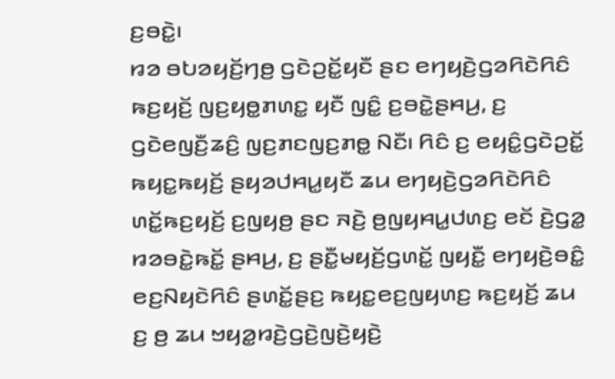ꤢ꤬ꤋꤢꤧ꤭꤯
ꤙꤤ ꤋꤝꤤꤟꤢꤩ꤬ꤚꤥ꤬ ꤞꤢꤧꤑꤢꤩ꤭ꤟꤢꤪ ꤔꤢ ꤕꤚꤟꤢꤧ꤬ꤞꤤꤖꤢꤧꤖꤢꤨ ꤒꤢ꤬ꤟꤢꤩ꤬ ꤜꤢ꤬ꤟꤥ꤭ꤊꤛꤢ꤭ ꤟꤢꤪ ꤜꤢꤨ꤭ ꤢ꤬ꤋꤢꤧ꤭ꤔꤌꤣ꤬, ꤢ꤬ ꤞꤢꤧꤕꤜꤢꤪ꤬ꤘꤢꤨ꤬ ꤜꤢ꤬ꤊꤢꤜꤢ꤬ꤊꤥ꤭ ꤡꤢꤪ꤯ ꤖꤢꤨ ꤢ꤬ ꤕꤟꤢꤨ꤭ꤞꤢꤧꤑꤢꤩ꤭ ꤒꤟꤢ꤭ꤒꤟꤢꤩ꤬ ꤔꤟꤤꤓꤌꤣ꤭ꤟꤢꤪ ꤘꤣ ꤕꤚꤟꤢꤧ꤬ꤞꤤꤖꤢꤧꤖꤢꤨ ꤛꤢꤩ꤭ꤒꤢ꤬ꤟꤢꤩ꤬ ꤢ꤬ꤜꤟꤥ꤬ ꤔꤢ ꤏꤢꤧ꤬ ꤥ꤬ꤜꤟꤌꤣ꤭ꤓꤛꤢ꤬ ꤕꤢꤩ ꤢꤧ꤬ꤞꤤ꤭ ꤙꤤꤋꤢꤧ꤭ꤒꤢꤩ꤭ ꤔꤌꤣ꤬, ꤢ꤬ ꤔꤢꤪ꤭ꤗꤟꤢꤩ꤬ꤞꤛꤢꤩ꤭ ꤜꤟꤢꤪ꤭ ꤕꤚꤟꤢꤧ꤬ꤋꤢꤨ꤭ ꤕꤢ꤬ꤡꤟꤢꤧꤖꤢꤨ ꤔꤛꤢꤩ꤭ꤔꤢ꤬ ꤒꤟꤢ꤭ꤕꤢ꤬ꤜꤟꤛꤢ꤬ ꤒꤢ꤬ꤟꤢꤩ꤬ ꤘꤣ ꤢ꤬ ꤥ꤬ ꤘꤣ ꤠꤟꤤ꤭ꤙꤢꤧ꤬ꤞꤢꤧ꤬ꤜꤢꤧ꤬ꤟꤢꤧ꤬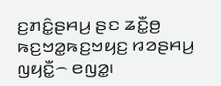ꤢ꤬ꤊꤢꤨ꤭ꤔꤌꤣ꤬ ꤔꤢ ꤘꤢꤪ꤭ꤥ꤬ ꤒꤢ꤬ꤠꤤ꤭ꤒꤢ꤬ꤠꤟꤢ꤬ ꤙꤤꤔꤌꤣ꤬ ꤜꤟꤢꤪ꤭꤮ ꤕꤜꤤ꤭꤯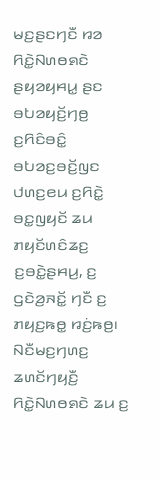ꤗꤢ꤬ꤔꤢꤚꤢꤪ ꤙꤤ ꤖꤢꤧ꤭ꤡꤛꤥꤎꤢꤧ ꤔꤟꤤꤟꤌꤣ꤭ ꤔꤢ ꤋꤝꤤꤟꤢꤩ꤬ꤚꤥ꤬ ꤢ꤬ꤖꤢꤨꤋꤢꤨ꤭ ꤋꤝꤤꤢ꤬ꤋꤢꤩ꤬ꤜꤢ ꤓꤛꤢ꤬ꤕꤣ ꤢ꤬ꤖꤢꤧ꤭ ꤋꤢ꤭ꤜꤟꤢꤩ ꤘꤣ ꤊꤟꤢꤩꤛꤢꤨꤘꤢ꤬ ꤢ꤬ꤋꤢꤧ꤭ꤔꤌꤣ꤬, ꤢ꤬ ꤞꤢꤧꤤ꤬ꤏꤢꤩ꤭ ꤚꤢꤪ ꤢ꤬ ꤊꤟꤢ꤬ꤒꤥ꤭ ꤙꤢꤦ꤬ꤒꤥ꤬꤯ ꤡꤢꤪꤗꤢ꤬ꤚꤛꤢ꤬ ꤘꤛꤢꤩꤚꤟꤢꤪ꤬ ꤖꤢꤧ꤭ꤡꤛꤥꤎꤢꤧ ꤘꤣ ꤢ꤬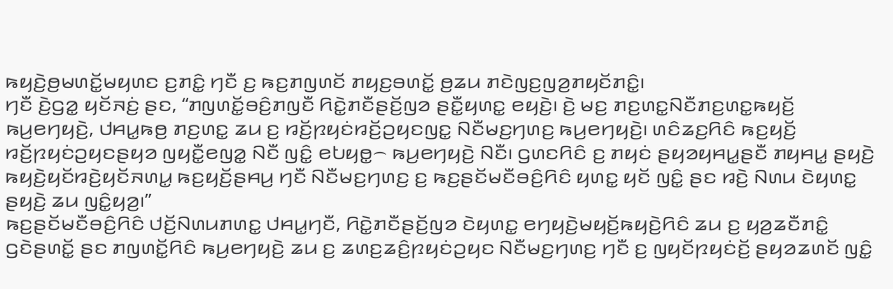ꤒꤟꤢꤧ꤬ꤥ꤬ꤗꤛꤢꤩ꤭ꤗꤟꤛꤢ ꤢ꤬ꤊꤢꤨ꤭ ꤚꤢꤪ ꤢ꤬ ꤒꤢ꤬ꤊꤜꤛꤢꤩ ꤊꤟꤢ꤬ꤋꤛꤢꤩ꤭ ꤥ꤬ꤘꤣ ꤊꤢꤧꤜꤢ꤬ꤜꤤ꤬ꤊꤟꤢꤩꤊꤢꤨ꤭꤯
ꤚꤢꤪ ꤢꤧ꤬ꤞꤤ꤭ ꤟꤢꤩꤏꤢꤦ꤬ ꤔꤢ, “ꤊꤜꤛꤢꤩ꤭ꤋꤢꤨ꤬ꤊꤜꤢꤪ ꤖꤢꤧ꤭ꤊꤢꤪꤔꤢꤩ꤬ꤜꤤ ꤔꤢꤪ꤭ꤟꤛꤢ꤭ ꤕꤟꤢꤧ꤬꤯ ꤢꤧ꤬ ꤗꤢ꤬ ꤊꤢ꤬ꤛꤢ꤭ꤡꤢꤪꤊꤢ꤬ꤛꤢ꤭ꤒꤟꤢꤩ꤬ ꤒꤣ꤬ꤕꤚꤟꤢꤧ꤬, ꤓꤌꤣ꤭ꤒꤥ꤬ ꤊꤢ꤬ꤛꤢ꤭ ꤘꤣ ꤢ꤬ ꤙꤢꤩ꤬ꤐꤟꤢꤦꤙꤢꤩ꤬ꤑꤟꤢꤜꤢ꤭ ꤡꤢꤪꤗꤢ꤬ꤚꤛꤢ꤬ ꤒꤣ꤬ꤕꤚꤟꤢꤧ꤬꤯ ꤛꤢꤨꤘꤢ꤬ꤖꤢꤨ ꤒꤢ꤬ꤟꤢꤩ꤬ ꤙꤢꤩ꤬ꤐꤟꤢꤦꤑꤟꤢꤔꤟꤤ ꤜꤟꤢꤪ꤭ꤕꤜꤤ꤭ ꤡꤢꤪ ꤜꤢꤨ꤭ ꤕꤝꤟꤥ꤭꤮ ꤒꤣ꤬ꤕꤚꤟꤢꤧ꤬ ꤡꤢꤪ꤯ ꤞꤛꤢꤖꤢꤨ ꤢ꤬ ꤊꤟꤢꤦ ꤔꤟꤤꤟꤌꤣ꤭ꤔꤢꤪ ꤊꤟꤌꤣ꤭ ꤔꤟꤢꤧ꤬ ꤒꤟꤢꤧ꤬ꤟꤢꤩꤙꤢꤧ꤬ꤟꤢꤩꤏꤛꤣ꤭ ꤒꤢ꤬ꤟꤢꤩ꤬ꤔꤌꤣ꤬ ꤚꤢꤪ ꤡꤢꤪꤗꤢ꤬ꤚꤛꤢ꤬ ꤢ꤬ ꤒꤢ꤬ꤔꤢꤩꤗꤢꤪꤋꤢꤨ꤬ꤖꤢꤨ ꤟꤛꤢ꤭ ꤟꤢꤩ ꤜꤢꤨ꤭ ꤔꤢ ꤙꤢꤧ꤬ ꤡꤛꤣ ꤢꤧꤟꤛꤢ꤭ ꤔꤟꤢꤧ꤬ ꤘꤣ ꤜꤢꤨ꤭ꤟꤤ꤬꤯”
ꤒꤢ꤬ꤔꤢꤩꤗꤢꤪꤋꤢꤨ꤬ꤖꤢꤨ ꤓꤢꤩ꤬ꤡꤛꤣꤊꤛꤢ꤭ ꤓꤌꤣ꤭ꤚꤢꤪ, ꤖꤢꤧ꤭ꤊꤢꤪꤔꤢꤩ꤬ꤜꤤ ꤢꤧꤟꤛꤢ꤭ ꤕꤚꤟꤢꤧ꤬ꤗꤟꤢꤩ꤬ꤒꤟꤢꤧ꤬ꤖꤢꤨ ꤘꤣ ꤢ꤬ ꤟꤤ꤬ꤘꤢꤪꤊꤢꤨ꤭ ꤞꤢꤧꤔꤛꤢꤩ꤭ ꤔꤢ ꤊꤜꤛꤢꤩ꤭ꤖꤢꤨ ꤒꤣ꤬ꤕꤚꤟꤢꤧ꤬ ꤘꤣ ꤢ꤬ ꤘꤛꤢ꤬ꤘꤢꤨ꤬ꤐꤟꤢꤦꤑꤟꤢ ꤡꤢꤪꤗꤢ꤬ꤚꤛꤢ꤬ ꤚꤢꤪ ꤢ꤬ ꤜꤟꤢꤩꤐꤟꤢꤦꤢꤩ꤬ ꤔꤟꤤꤘꤛꤢꤩ ꤜꤢꤨ꤭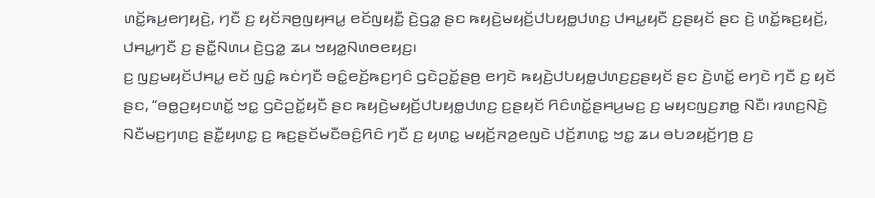ꤛꤢꤩ꤭ꤒꤣ꤬ꤕꤚꤟꤢꤧ꤬, ꤚꤢꤪ ꤢ꤬ ꤟꤢꤩꤏꤥ꤬ꤜꤟꤌꤣ꤭ ꤕꤢꤩꤜꤟꤢꤪ꤭ ꤢꤧ꤬ꤞꤤ꤭ ꤔꤢ ꤒꤟꤢꤧ꤬ꤗꤟꤢꤩ꤬ꤓꤝꤟꤥ꤭ꤓꤛꤢ꤬ ꤓꤌꤣ꤭ꤟꤢꤪ ꤢ꤬ꤔꤟꤢꤩ ꤔꤢ ꤢꤧ꤬ ꤛꤢꤩ꤭ꤒꤢ꤬ꤟꤢꤩ꤬, ꤓꤌꤣ꤭ꤚꤢꤪ ꤢ꤬ ꤔꤢꤪ꤭ꤡꤛꤣ ꤢꤧ꤬ꤞꤤ꤭ ꤘꤣ ꤠꤟꤤ꤭ꤡꤛꤥꤕꤟꤢ꤬꤯
ꤢ꤬ ꤜꤢ꤬ꤗꤟꤢꤩꤓꤌꤣ꤭ ꤕꤢꤩ ꤜꤢꤨ꤭ ꤒꤢꤦꤚꤢꤪ ꤋꤢꤨ꤭ꤕꤢꤩ꤬ꤒꤢ꤬ꤚꤢꤨ ꤞꤢꤧꤑꤢꤩ꤭ꤔꤥ꤬ ꤕꤚꤢꤧ ꤒꤟꤢꤧ꤬ꤓꤝꤟꤥ꤭ꤓꤛꤢ꤬ꤢ꤬ꤔꤟꤢꤩ ꤔꤢ ꤢꤧ꤬ꤛꤢꤩ꤭ ꤕꤚꤢꤧ ꤚꤢꤪ ꤢ꤬ ꤟꤢꤩ ꤔꤢ, “ꤋꤥ꤭ꤑꤟꤢꤛꤢꤩ꤭ ꤠꤢ꤭ ꤞꤢꤧꤑꤢꤩ꤭ꤟꤢꤪ ꤔꤢ ꤒꤟꤢꤧ꤬ꤗꤟꤢꤩ꤬ꤓꤝꤟꤥ꤭ꤓꤛꤢ꤬ ꤢ꤬ꤔꤟꤢꤩ ꤖꤢꤨꤛꤢꤩ꤭ꤔꤌꤣ꤬ꤗꤢ꤬ ꤢ꤬ ꤗꤟꤢꤜꤢ꤬ꤊꤥ꤭ ꤡꤢꤪ꤯ ꤙꤛꤢ꤬ꤡꤢꤧ꤬ ꤡꤢꤪꤗꤢ꤬ꤚꤛꤢ꤬ ꤔꤢꤪ꤭ꤟꤛꤢ꤭ ꤢ꤬ ꤒꤢ꤬ꤔꤢꤩꤗꤢꤪꤋꤢꤨ꤬ꤖꤢꤨ ꤚꤢꤪ ꤢ꤬ ꤟꤛꤢ꤭ ꤗꤟꤢꤩ꤬ꤏꤤ꤬ꤕꤜꤢꤧ ꤓꤢꤩ꤬ꤊꤛꤢ꤭ ꤠꤢ꤭ ꤘꤣ ꤋꤝꤤꤟꤢꤩ꤬ꤚꤥ꤬ ꤢ꤬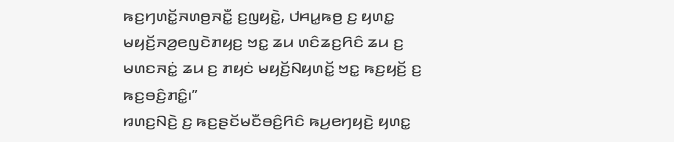ꤒꤢ꤬ꤚꤛꤢꤩ꤭ꤏꤛꤥ꤬ꤏꤢꤪ꤭ ꤢ꤬ꤜꤟꤢꤧ꤭, ꤓꤌꤣ꤭ꤒꤥ꤬ ꤢ꤬ ꤟꤛꤢ꤭ ꤗꤟꤢꤩ꤬ꤏꤤ꤬ꤕꤜꤢꤧꤊꤟꤢ꤬ ꤠꤢ꤭ ꤘꤣ ꤛꤢꤨꤘꤢ꤬ꤖꤢꤨ ꤘꤣ ꤢ꤬ ꤗꤛꤢꤏꤢꤦ꤭ ꤘꤣ ꤢ꤬ ꤊꤟꤢꤦ ꤗꤟꤢꤩ꤬ꤡꤟꤛꤢꤩ꤭ ꤠꤢ꤭ ꤒꤢ꤬ꤟꤢꤩ꤬ ꤢ꤬ ꤒꤢ꤬ꤋꤢꤨ꤬ꤊꤢꤨ꤭꤯”
ꤙꤛꤢ꤬ꤡꤢꤧ꤬ ꤢ꤬ ꤒꤢ꤬ꤔꤢꤩꤗꤢꤪꤋꤢꤨ꤬ꤖꤢꤨ ꤒꤣ꤬ꤕꤚꤟꤢꤧ꤬ ꤟꤛꤢ꤭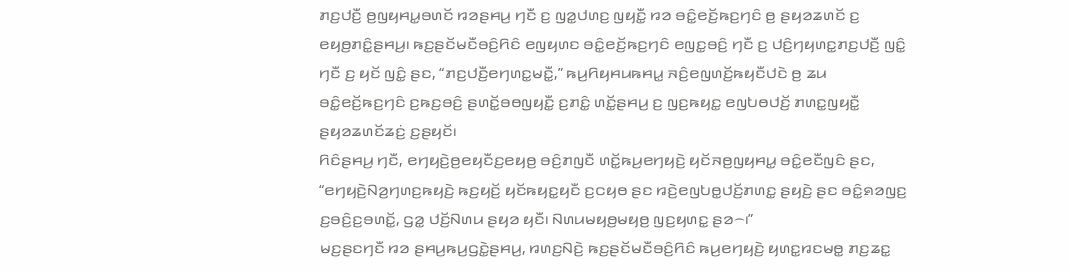ꤊꤢ꤬ꤓꤢꤪ꤬ ꤥ꤬ꤜꤟꤌꤣ꤭ꤋꤛꤢꤩ ꤙꤤꤔꤌꤣ꤬ ꤚꤢꤪ ꤢ꤬ ꤜꤤ꤭ꤓꤛꤢ꤬ ꤜꤟꤢꤪ꤭ ꤙꤤ ꤋꤢꤨ꤭ꤕꤢꤩ꤬ꤒꤢ꤬ꤚꤢꤨ ꤥ꤬ ꤔꤟꤤꤘꤛꤢꤩ ꤢ꤬ ꤕꤟꤥ꤬ꤊꤢꤨ꤭ꤔꤌꤣ꤬꤯ ꤒꤢ꤬ꤔꤢꤩꤗꤢꤪꤋꤢꤨ꤬ꤖꤢꤨ ꤕꤜꤟꤛꤢ ꤋꤢꤨ꤭ꤕꤢꤩ꤬ꤒꤢ꤬ꤚꤢꤨ ꤕꤜꤢ꤭ꤋꤢꤨ꤬ ꤚꤢꤪ ꤢ꤬ ꤓꤢꤨ꤬ꤚꤟꤛꤢ꤭ꤊꤢ꤬ꤓꤢꤪ꤬ ꤜꤢꤨ꤭ ꤚꤢꤪ ꤢ꤬ ꤟꤢꤩ ꤜꤢꤨ꤭ ꤔꤢ, “ꤊꤢ꤬ꤓꤢꤪ꤬ꤕꤚꤛꤢ꤭ꤗꤢꤪ꤭,” ꤒꤣ꤬ꤖꤟꤌꤣꤒꤌꤣ꤭ ꤏꤢꤨ꤬ꤕꤜꤛꤢꤩ꤬ꤒꤟꤢꤪꤓꤢꤧ ꤥ꤬ ꤘꤣ ꤋꤢꤨ꤭ꤕꤢꤩ꤬ꤒꤢ꤬ꤚꤢꤨ ꤢ꤬ꤒꤢ꤬ꤋꤢꤨ꤬ ꤔꤛꤢꤩ꤭ꤋꤥꤜꤟꤢꤪ꤭ ꤢ꤬ꤊꤢꤨ꤭ ꤛꤢꤩ꤭ꤔꤌꤣ꤬ ꤢ꤬ ꤜꤢ꤬ꤒꤟꤢ꤭ ꤕꤜꤝꤥꤓꤢꤩ꤬ ꤊꤛꤢ꤭ꤜꤟꤢꤪ꤭ ꤔꤟꤤꤘꤛꤢꤩꤘꤢꤦ꤬ ꤢ꤬ꤔꤟꤢꤩ꤯
ꤖꤢꤨꤔꤌꤣ꤬ ꤚꤢꤪ, ꤕꤚꤟꤢꤧ꤬ꤥ꤬ꤕꤟꤢꤪꤢ꤬ꤕꤟꤥ꤬ ꤋꤢꤨ꤬ꤊꤜꤢꤪ ꤛꤢꤩ꤭ꤒꤣ꤬ꤕꤚꤟꤢꤧ꤬ ꤟꤢꤩꤏꤥ꤬ꤜꤟꤌꤣ꤭ ꤋꤢꤨ꤭ꤕꤢꤪꤜꤢꤨ ꤔꤢ, “ꤕꤚꤟꤢꤧ꤬ꤡꤤ꤬ꤚꤛꤢ꤬ꤒꤟꤢꤧ꤬ ꤒꤢ꤬ꤟꤢꤩ꤬ ꤟꤢꤩꤒꤟꤢ꤭ꤟꤢꤪ ꤢ꤬ꤍꤟꤥ ꤔꤢ ꤙꤢꤧ꤬ꤕꤜꤝꤥ꤭ꤓꤢꤩ꤬ꤊꤛꤢ꤭ ꤔꤟꤢꤧ꤬ ꤔꤢ ꤋꤢꤨ꤭ꤎꤤꤜꤢ꤬ ꤢ꤬ꤋꤢꤨ꤬ꤢ꤬ꤋꤛꤢꤩ꤭, ꤞꤤ꤭ ꤓꤢꤩ꤬ꤡꤛꤣ ꤔꤟꤤ ꤟꤢꤪ꤯ ꤡꤛꤣꤗꤟꤥ꤬ꤗꤟꤥ꤬ ꤜꤢ꤬ꤟꤛꤢ꤭ ꤔꤤ꤮꤯”
ꤗꤢ꤬ꤔꤢꤚꤢꤪ ꤙꤤ ꤔꤌꤣ꤬ꤒꤣ꤬ꤞꤢꤧ꤭ꤔꤌꤣ꤬, ꤙꤛꤢ꤬ꤡꤢꤧ꤬ ꤒꤢ꤬ꤔꤢꤩꤗꤢꤪꤋꤢꤨ꤬ꤖꤢꤨ ꤒꤣ꤬ꤕꤚꤟꤢꤧ꤬ ꤟꤛꤢ꤭ꤙꤢꤗꤥ꤭ ꤊꤢ꤬ꤘꤢ꤭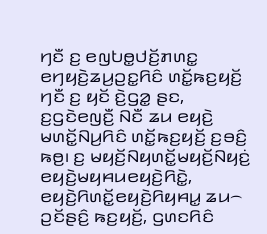ꤚꤢꤪ ꤢ꤬ ꤕꤜꤝꤥ꤭ꤓꤢꤩ꤬ꤊꤛꤢ꤭ ꤕꤚꤟꤢꤧ꤬ꤘꤣ꤬ꤑꤢ꤭ꤖꤢꤨ ꤛꤢꤩ꤭ꤒꤢ꤬ꤟꤢꤩ꤬ ꤚꤢꤪ ꤢ꤬ ꤟꤢꤩ ꤢꤧ꤬ꤞꤤ꤭ ꤔꤢ,
ꤢ꤬ꤞꤢꤧꤕꤜꤢꤪ꤬ ꤡꤢꤪ ꤘꤣ ꤕꤟꤢꤧ꤬ ꤗꤛꤢꤩ꤭ꤡꤣ꤬ꤖꤢꤨ ꤛꤢꤩ꤭ꤒꤢ꤬ꤟꤢꤩ꤬ ꤢ꤬ꤋꤢꤨ꤬ ꤒꤥ꤬꤯ ꤢ꤬ ꤗꤟꤢꤩ꤬ꤡꤟꤛꤢꤩ꤭ꤗꤟꤢꤩ꤬ꤡꤟꤢꤦ꤬ ꤕꤟꤢꤧ꤬ꤗꤟꤌꤣꤕꤟꤢꤧ꤬ꤖꤢꤧ꤭, ꤕꤟꤢꤧ꤬ꤖꤛꤢꤩ꤭ꤕꤟꤢꤧ꤬ꤖꤟꤌꤣ꤭ ꤘꤣ꤮ ꤑꤢꤩꤔꤢꤨ꤬ ꤒꤢ꤬ꤟꤢꤩ꤬, ꤞꤛꤢꤖꤢꤨ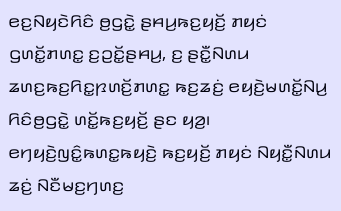ꤕꤢ꤬ꤡꤟꤢꤧꤖꤢꤨ ꤥ꤬ꤞꤢꤧ꤭ ꤔꤌꤣ꤬ꤒꤢ꤬ꤟꤢꤩ꤬ ꤊꤟꤢꤦ ꤞꤛꤢꤩ꤭ꤊꤛꤢ꤭ ꤢ꤬ꤑꤢꤩ꤭ꤔꤌꤣ꤬, ꤢ꤬ ꤔꤢꤪ꤭ꤡꤛꤣ ꤘꤛꤢ꤬ꤒꤢ꤬ꤖꤢ꤭ꤐꤛꤢꤩ꤬ꤊꤛꤢ꤭ ꤒꤢ꤬ꤘꤢꤦ꤬ ꤕꤟꤢꤧ꤬ꤗꤛꤢꤩ꤭ꤡꤣ꤬ ꤖꤢꤨꤥ꤬ꤞꤢꤧ꤭ ꤛꤢꤩ꤭ꤒꤢ꤬ꤟꤢꤩ꤬ ꤔꤢ ꤟꤤ꤬꤯
ꤕꤚꤟꤢꤧ꤬ꤜꤢꤨ꤭ꤒꤛꤢ꤭ꤒꤟꤢꤧ꤬ ꤒꤢ꤬ꤟꤢꤩ꤬ ꤊꤟꤢꤦ ꤡꤟꤢꤪ꤭ꤡꤛꤣ ꤘꤢꤦ꤬ ꤡꤢꤪꤗꤢ꤬ꤚꤛꤢ꤬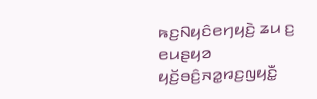ꤒꤢ꤬ꤡꤟꤢꤨꤕꤚꤟꤢꤧ꤬ ꤘꤣ ꤢ꤬ ꤕꤣꤔꤟꤤ ꤟꤢꤩ꤬ꤋꤢꤨ꤬ꤏꤤ꤭ꤙꤢ꤬ꤜꤟꤢꤪ꤭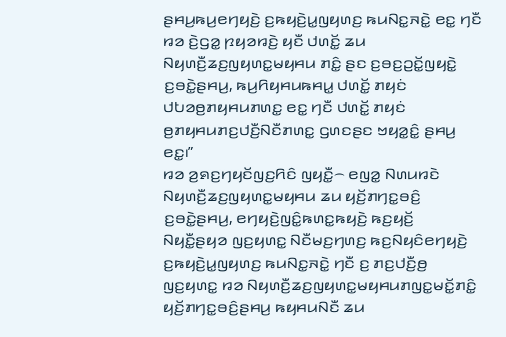ꤔꤌꤣ꤬ꤒꤣ꤬ꤕꤚꤟꤢꤧ꤬ ꤢ꤬ꤒꤟꤢꤧ꤬ꤣ꤭ꤜꤟꤛꤢ꤬ ꤒꤣꤡꤢ꤭ꤏꤢꤧ꤭ ꤕꤢ꤭ ꤚꤢꤪ ꤙꤤ ꤢꤧ꤬ꤞꤤ꤭ ꤐꤟꤤꤙꤢꤧ꤬ ꤟꤢꤪ ꤓꤛꤢꤩ꤭ ꤘꤣ ꤡꤟꤛꤢꤪ꤬ꤘꤢ꤬ꤜꤟꤛꤢ꤭ꤗꤟꤌꤣ ꤊꤢꤨ꤭ ꤔꤢ ꤢ꤬ꤋꤢ꤬ꤑꤢꤩ꤭ꤜꤟꤢꤧ꤭ ꤢ꤬ꤋꤢꤧ꤭ꤔꤌꤣ꤬, ꤒꤣ꤬ꤖꤟꤌꤣꤒꤌꤣ꤭ ꤓꤛꤢꤩ꤭ ꤊꤟꤢꤦ ꤓꤝꤤꤥ꤬ꤊꤟꤌꤣꤊꤛꤢ꤭ ꤕꤢ꤭ ꤚꤢꤪ ꤓꤛꤢꤩ꤭ ꤊꤟꤢꤦ ꤥ꤬ꤊꤟꤌꤣꤊꤢ꤬ꤓꤢꤪ꤬ꤡꤢꤪꤊꤛꤢ꤭ ꤞꤛꤢꤔꤢ ꤠꤟꤤ꤭ꤢꤨ꤭ ꤔꤌꤣ꤬ ꤕꤢ꤭꤯”
ꤙꤤ ꤤ꤬ꤎꤢ꤬ꤚꤟꤢꤩꤜꤢ꤬ꤖꤢꤨ ꤜꤟꤢꤪ꤭꤮ ꤕꤜꤤ꤭ ꤡꤛꤣꤙꤢꤧ ꤡꤟꤛꤢꤪ꤬ꤘꤢ꤬ꤜꤟꤛꤢ꤭ꤗꤟꤌꤣ ꤘꤣ ꤟꤢꤩ꤬ꤊꤚꤢ꤭ꤋꤢꤨ꤬ ꤢ꤬ꤋꤢꤧ꤭ꤔꤌꤣ꤬, ꤕꤚꤟꤢꤧ꤬ꤜꤢꤨ꤭ꤒꤛꤢ꤭ꤒꤟꤢꤧ꤬ ꤒꤢ꤬ꤟꤢꤩ꤬ ꤡꤟꤢꤪ꤭ꤔꤟꤤ ꤜꤢ꤬ꤟꤛꤢ꤭ ꤡꤢꤪꤗꤢ꤬ꤚꤛꤢ꤬ ꤒꤢ꤬ꤡꤟꤢꤨꤕꤚꤟꤢꤧ꤬ ꤢ꤬ꤒꤟꤢꤧ꤬ꤣ꤭ꤜꤟꤛꤢ꤬ ꤒꤣꤡꤢ꤭ꤏꤢꤧ꤭ ꤚꤢꤪ ꤢ꤬ ꤊꤢ꤬ꤓꤢꤪ꤬ꤥ꤬ ꤜꤢ꤬ꤟꤛꤢ꤭ ꤙꤤ ꤡꤟꤛꤢꤪ꤬ꤘꤢ꤬ꤜꤟꤛꤢ꤭ꤗꤟꤌꤣꤊꤜꤢ꤭ꤗꤢꤩ꤭ꤊꤢꤨ꤭ ꤟꤢꤩ꤬ꤊꤚꤢ꤭ꤋꤢꤨ꤬ꤔꤌꤣ꤬ ꤒꤟꤌꤣꤡꤢꤪ ꤘꤣ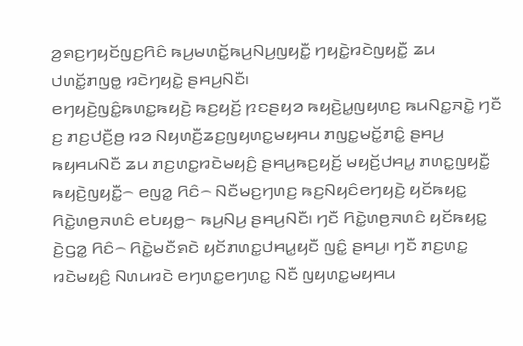ꤤ꤬ꤎꤢ꤬ꤚꤟꤢꤩꤜꤢ꤬ꤖꤢꤨ ꤒꤣ꤬ꤗꤛꤢꤩ꤭ꤒꤣ꤬ꤡꤣ꤬ꤜꤟꤢꤪ꤭ ꤚꤟꤢꤧ꤭ꤙꤢꤧꤜꤟꤢꤪ꤭ ꤘꤣ ꤓꤛꤢꤩ꤭ꤊꤜꤥ꤭ ꤙꤢꤧꤚꤟꤢꤧ꤭ ꤔꤌꤣ꤬ꤡꤢꤪ꤯
ꤕꤚꤟꤢꤧ꤬ꤜꤢꤨ꤭ꤒꤛꤢ꤭ꤒꤟꤢꤧ꤬ ꤒꤢ꤬ꤟꤢꤩ꤬ ꤐꤢꤔꤟꤤ ꤒꤟꤢꤧ꤬ꤣ꤭ꤜꤟꤛꤢ꤬ ꤒꤣꤡꤢ꤭ꤏꤢꤧ꤭ ꤚꤢꤪ ꤢ꤬ ꤊꤢ꤬ꤓꤢꤪ꤬ꤥ꤬ ꤙꤤ ꤡꤟꤛꤢꤪ꤬ꤘꤢ꤬ꤜꤟꤛꤢ꤭ꤗꤟꤌꤣ ꤊꤜꤢ꤭ꤗꤢꤩ꤭ꤊꤢꤨ꤭ ꤔꤌꤣ꤬ ꤒꤟꤌꤣꤡꤢꤪ ꤘꤣ ꤊꤢ꤬ꤛꤢ꤭ꤙꤢꤧꤗꤟꤢꤨ꤬ ꤔꤌꤣ꤬ꤒꤢ꤬ꤟꤢꤩ꤬ ꤗꤟꤢꤩ꤬ꤓꤌꤣ꤭ ꤊꤛꤢ꤭ꤜꤟꤢꤪ꤭ ꤒꤟꤢꤧ꤬ꤜꤟꤢꤪ꤭꤮ ꤕꤜꤤ꤭ ꤖꤢꤨ꤮ ꤡꤢꤪꤗꤢ꤬ꤚꤛꤢ꤬ ꤒꤢ꤬ꤡꤟꤢꤨꤕꤚꤟꤢꤧ꤬ ꤟꤢꤩꤒꤟꤢ꤭ ꤖꤢꤧ꤭ꤛꤥ꤬ꤏꤛꤢꤨ ꤕꤝꤟꤥ꤭꤮ ꤒꤣ꤬ꤡꤣ꤬ ꤔꤌꤣ꤬ꤡꤢꤪ꤯ ꤚꤢꤪ ꤖꤢꤧ꤭ꤛꤥ꤬ꤏꤛꤢꤨ ꤟꤢꤩꤒꤟꤢ꤭ ꤢꤧ꤬ꤞꤤ꤭ ꤖꤢꤨ꤮ ꤖꤢꤧ꤭ꤗꤢꤪꤎꤢꤧ ꤟꤢꤩꤊꤛꤢ꤭ꤓꤌꤣ꤭ꤟꤢꤪ ꤜꤢꤨ꤭ ꤔꤌꤣ꤬꤯ ꤚꤢꤪ ꤊꤢ꤬ꤛꤢ꤭ ꤙꤢꤧꤗꤟꤢꤨ꤬ ꤡꤛꤣꤙꤢꤧ ꤕꤚꤛꤢ꤭ꤕꤚꤛꤢ꤭ ꤡꤢꤪ ꤜꤟꤛꤢ꤭ꤗꤟꤌꤣ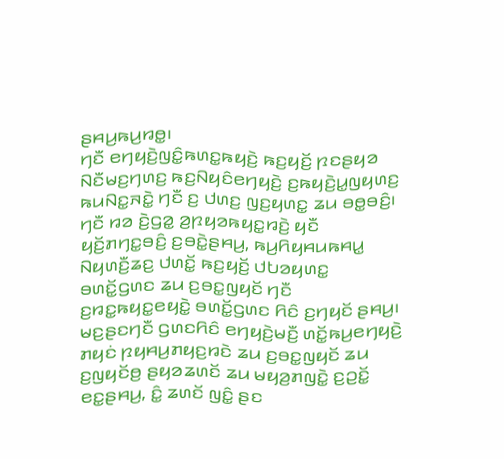ꤔꤌꤣ꤬ꤒꤣ꤬ꤙꤥ꤭꤯
ꤚꤢꤪ ꤕꤚꤟꤢꤧ꤬ꤜꤢꤨ꤭ꤒꤛꤢ꤭ꤒꤟꤢꤧ꤬ ꤒꤢ꤬ꤟꤢꤩ꤬ ꤐꤢꤔꤟꤤ ꤡꤢꤪꤗꤢ꤬ꤚꤛꤢ꤬ ꤒꤢ꤬ꤡꤟꤢꤨꤕꤚꤟꤢꤧ꤬ ꤢ꤬ꤒꤟꤢꤧ꤬ꤣ꤭ꤜꤟꤛꤢ꤬ ꤒꤣꤡꤢ꤭ꤏꤢꤧ꤭ ꤚꤢꤪ ꤢ꤬ ꤓꤛꤢ꤬ ꤜꤢ꤬ꤟꤛꤢ꤭ ꤘꤣ ꤋꤥ꤭ꤋꤢꤨ꤬꤯ ꤚꤢꤪ ꤙꤤ ꤢꤧ꤬ꤞꤤ꤭ ꤤ꤬ꤐꤟꤤꤒꤟꤢ꤭ꤙꤢꤧ꤬ ꤟꤢꤪ ꤟꤢꤩ꤬ꤊꤚꤢ꤭ꤋꤢꤨ꤬ ꤢ꤬ꤋꤢꤧ꤭ꤔꤌꤣ꤬, ꤒꤣ꤬ꤖꤟꤌꤣꤒꤌꤣ꤭ ꤡꤟꤛꤢꤪ꤬ꤘꤢ꤬ ꤓꤛꤢꤩ꤭ ꤒꤢ꤬ꤟꤢꤩ꤬ ꤓꤝꤤꤟꤛꤢ꤭ ꤋꤛꤢꤩ꤭ꤞꤛꤢ ꤘꤣ ꤢ꤬ꤋꤢ꤭ꤜꤟꤢꤩ ꤚꤢꤪ ꤢ꤬ꤙꤢ꤭ꤒꤟꤢ꤭ꤕꤟꤢꤧ꤭ ꤋꤛꤢꤩ꤭ꤞꤛꤢ ꤖꤢꤨ ꤢ꤬ꤚꤟꤢꤩ ꤔꤌꤣ꤬꤯
ꤗꤢ꤬ꤔꤢꤚꤢꤪ ꤞꤛꤢꤖꤢꤨ ꤕꤚꤟꤢꤧ꤬ꤗꤢꤪ꤬ ꤛꤢꤩ꤭ꤒꤣ꤬ꤕꤚꤟꤢꤧ꤬ ꤊꤟꤢꤦ ꤐꤟꤌꤣ꤬ꤊꤟꤢ꤬ꤙꤢꤧ ꤘꤣ ꤢ꤬ꤋꤢ꤭ꤜꤟꤢꤩ ꤘꤣ ꤢ꤬ꤜꤟꤢꤩꤥ꤬ ꤔꤟꤤꤘꤛꤢꤩ ꤘꤣ ꤗꤟꤤ꤬ꤊꤜꤢꤧ꤭ ꤢ꤬ꤑꤢꤩ꤭ ꤕꤢ꤭ꤔꤌꤣ꤬, ꤢꤨ꤭ ꤘꤛꤢꤩ ꤜꤢꤨ꤭ ꤔꤢ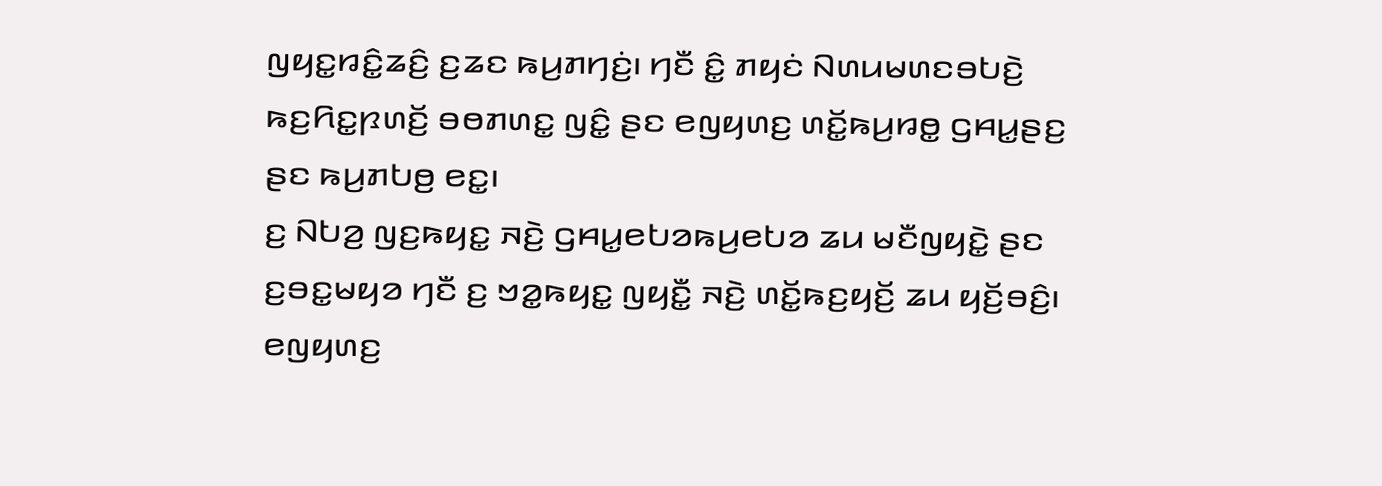ꤜꤟꤢ꤭ꤙꤢꤨ꤭ꤘꤢꤨ꤬ ꤢ꤬ꤘꤢ ꤒꤣ꤬ꤊꤚꤢꤦ꤬꤯ ꤚꤢꤪ ꤢꤨ꤭ ꤊꤟꤢꤦ ꤡꤛꤣꤗꤛꤢꤋꤝꤢꤧ꤬ ꤒꤢ꤬ꤖꤢ꤭ꤐꤛꤢꤩ꤬ ꤋꤥꤊꤛꤢ꤭ ꤜꤢꤨ꤭ ꤔꤢ ꤕꤜꤟꤛꤢ꤬ ꤛꤢꤩ꤭ꤒꤣ꤬ꤙꤥ꤭ ꤞꤌꤣ꤭ꤔꤢ꤬ ꤔꤢ ꤒꤣ꤬ꤊꤝꤥ꤬ ꤕꤢ꤭꤯
ꤢ꤬ ꤡꤝꤤ꤬ ꤜꤢ꤬ꤒꤟꤢ꤭ ꤏꤢꤧ꤬ ꤞꤌꤣ꤭ꤕꤝꤤꤒꤣ꤬ꤕꤝꤤ ꤘꤣ ꤗꤢꤪꤜꤟꤢꤧ꤭ ꤔꤢ ꤢ꤬ꤋꤢ꤭ꤗꤟꤤ ꤚꤢꤪ ꤢ꤬ ꤠꤤ꤭ꤒꤟꤢ꤭ ꤜꤟꤢꤪ꤭ ꤏꤢꤧ꤬ ꤛꤢꤩ꤭ꤒꤢ꤬ꤟꤢꤩ꤬ ꤘꤣ ꤟꤢꤩ꤬ꤋꤢꤨ꤬꤯ ꤕꤜꤟꤛꤢ꤬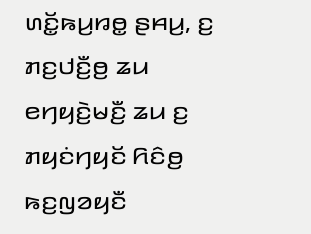ꤛꤢꤩ꤭ꤒꤣ꤬ꤙꤥ꤭ ꤔꤌꤣ꤬, ꤢ꤬ ꤊꤢ꤬ꤓꤢꤪ꤬ꤥ꤬ ꤘꤣ ꤕꤚꤟꤢꤧ꤬ꤗꤢꤪ꤬ ꤘꤣ ꤢ꤬ ꤊꤟꤢꤦꤚꤟꤢꤩ ꤖꤢꤨꤥ꤬ ꤒꤢ꤬ꤜꤤꤟꤢꤪ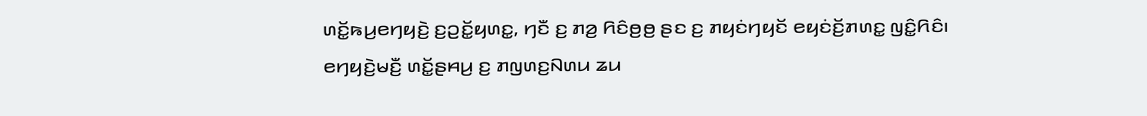ꤛꤢꤩ꤭ꤒꤣ꤬ꤕꤚꤟꤢꤧ꤬ ꤢ꤬ꤑꤢꤩ꤭ꤟꤛꤢ꤭, ꤚꤢꤪ ꤢ꤬ ꤊꤤ꤬ ꤖꤢꤨꤥ꤬ꤥ꤬ ꤔꤢ ꤢ꤬ ꤊꤟꤢꤦꤚꤟꤢꤩ ꤕꤟꤢꤦꤢꤩ꤬ꤊꤛꤢ꤭ ꤜꤢꤨ꤭ꤖꤢꤨ꤯
ꤕꤚꤟꤢꤧ꤬ꤗꤢꤪ꤬ ꤛꤢꤩ꤭ꤔꤌꤣ꤬ ꤢ꤬ ꤊꤜꤛꤢ꤬ꤡꤛꤣ ꤘꤣ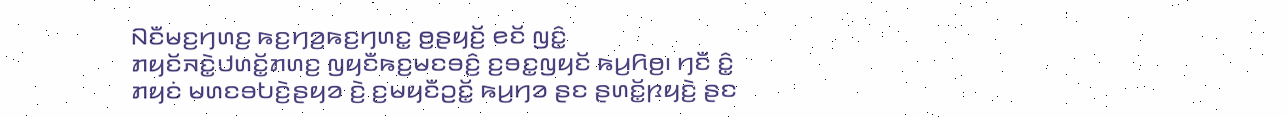ꤡꤢꤪꤗꤢ꤬ꤚꤛꤢ꤬ ꤒꤢ꤬ꤚꤤ꤬ꤒꤢ꤬ꤚꤛꤢ꤭ ꤥ꤬ꤔꤟꤢꤩ꤬ ꤕꤢꤩ ꤜꤢꤨ꤭ ꤊꤟꤢꤩꤏꤢꤧ꤭ꤓꤛꤢꤩ꤭ꤊꤛꤢ꤬ ꤜꤟꤢꤪꤒꤢ꤬ꤗꤢꤋꤢꤨ꤬ ꤢ꤬ꤋꤢ꤭ꤜꤟꤢꤩ ꤒꤣ꤬ꤖꤥ꤬꤯ ꤚꤢꤪ ꤢꤨ꤭ ꤊꤟꤢꤦ ꤗꤛꤢꤋꤝꤢꤧ꤬ꤔꤟꤤ ꤢꤧ꤬ ꤢ꤬ꤗꤟꤢꤪꤑꤢꤩ꤭ ꤒꤣ꤬ꤚꤤ ꤔꤢ ꤔꤛꤢꤩ꤭ꤐꤟꤢꤧ꤬ ꤔꤢ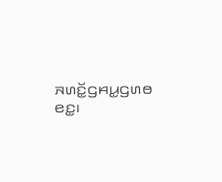ꤏꤛꤢꤩ꤭ꤞꤌꤣ꤭ꤞꤛꤥ ꤕꤢ꤭꤯